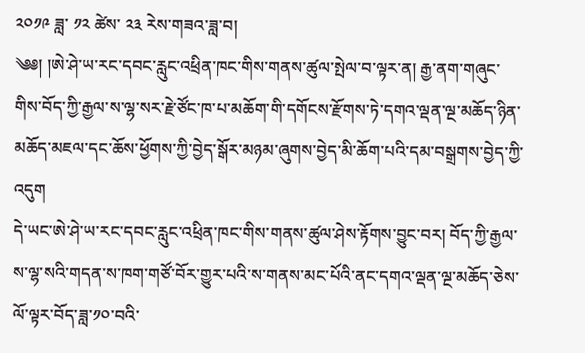༢༠༡༩ ཟླ་ ༡༢ ཚེས་ ༢༣ རེས་གཟའ་ཟླ་བ།
༄༅། །ཨེ་ཤེ་ཡ་རང་དབང་རླུང་འཕྲིན་ཁང་གིས་གནས་ཚུལ་སྤེལ་བ་ལྟར་ན། རྒྱ་ནག་གཞུང་གིས་བོད་ཀྱི་རྒྱལ་ས་ལྷ་སར་རྗེ་ཙོང་ཁ་པ་མཆོག་གི་དགོངས་རྫོགས་ཏེ་དགའ་ལྡན་ལྔ་མཆོད་ཉིན་མཆོད་མཇལ་དང་ཆོས་ཕྱོགས་ཀྱི་བྱེད་སྒོར་མཉམ་ཞུགས་བྱེད་མི་ཆོག་པའི་དམ་བསྒྲགས་བྱེད་ཀྱི་འདུག
དེ་ཡང་ཨེ་ཤེ་ཡ་རང་དབང་རླུང་འཕྲིན་ཁང་གིས་གནས་ཚུལ་ཤེས་རྟོགས་བྱུང་བར། བོད་ཀྱི་རྒྱལ་ས་ལྷ་སའི་གདན་ས་ཁག་གཙོ་བོར་གྱུར་པའི་ས་གནས་མང་པོའི་ནང་དགའ་ལྡན་ལྔ་མཆོད་ཅེས་ལོ་ལྟར་བོད་ཟླ་༡༠་བའི་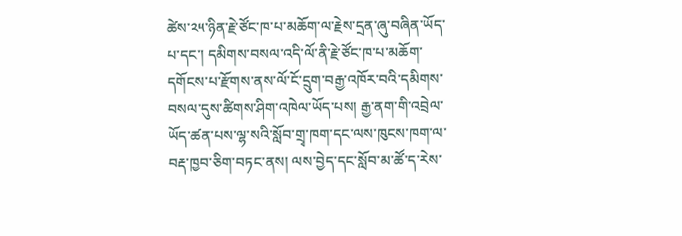ཚེས་༢༥་ཉིན་རྗེ་ཙོང་ཁ་པ་མཆོག་ལ་རྗེས་དྲན་ཞུ་བཞིན་ཡོད་པ་དང་། དམིགས་བསལ་འདི་ལོ་ནི་རྗེ་ཙོང་ཁ་པ་མཆོག་དགོངས་པ་རྫོགས་ནས་ལོ་ངོ་དྲུག་བརྒྱ་འཁོར་བའི་དམིགས་བསལ་དུས་ཚིགས་ཤིག་འཁེལ་ཡོད་པས། རྒྱ་ནག་གི་འབྲེལ་ཡོད་ཚན་པས་ལྷ་སའི་སློབ་གྲྭ་ཁག་དང་ལས་ཁུངས་ཁག་ལ་བརྡ་ཁྱབ་ཅིག་བཏང་ནས། ལས་བྱེད་དང་སློབ་མ་ཚོ་ད་རེས་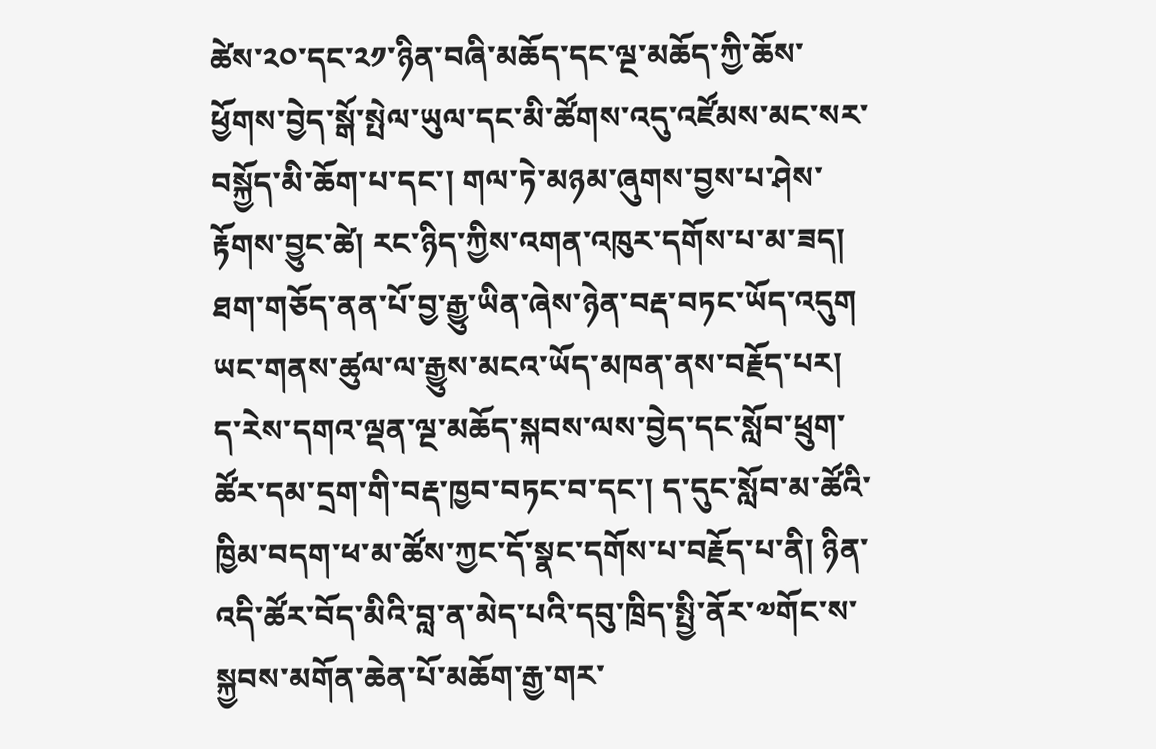ཚེས་༢༠་དང་༢༡་ཉིན་བཞི་མཆོད་དང་ལྔ་མཆོད་ཀྱི་ཆོས་ཕྱོགས་བྱེད་སྒོ་སྤེལ་ཡུལ་དང་མི་ཚོགས་འདུ་འཛོམས་མང་སར་བསྐྱོད་མི་ཆོག་པ་དང་། གལ་ཏེ་མཉམ་ཞུགས་བྱས་པ་ཤེས་རྟོགས་བྱུང་ཚེ། རང་ཉིད་ཀྱིས་འགན་འཁུར་དགོས་པ་མ་ཟད། ཐག་གཅོད་ནན་པོ་བྱ་རྒྱུ་ཡིན་ཞེས་ཉེན་བརྡ་བཏང་ཡོད་འདུག
ཡང་གནས་ཚུལ་ལ་རྒྱུས་མངའ་ཡོད་མཁན་ནས་བརྗོད་པར། ད་རེས་དགའ་ལྡན་ལྔ་མཆོད་སྐབས་ལས་བྱེད་དང་སློབ་ཕྲུག་ཚོར་དམ་དྲག་གི་བརྡ་ཁྱབ་བཏང་བ་དང་། ད་དུང་སློབ་མ་ཚོའི་ཁྱིམ་བདག་ཕ་མ་ཚོས་ཀྱང་དོ་སྣང་དགོས་པ་བརྗོད་པ་ནི། ཉིན་འདི་ཚོར་བོད་མིའི་བླ་ན་མེད་པའི་དབུ་ཁྲིད་སྤྱི་ནོར་༧གོང་ས་སྐྱབས་མགོན་ཆེན་པོ་མཆོག་རྒྱ་གར་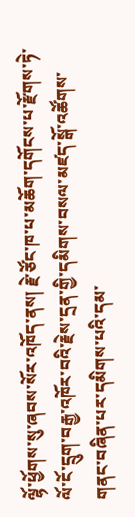ལྷོ་ཕྱོགས་སུ་ཞབས་སོར་འཁོད་ནས། རྗེ་ཙོང་ཁ་པ་མཆོག་དགོངས་པ་རྫོགས་ཏེ་ལོ་ངོ་དྲུག་བརྒྱ་འཁོར་བའི་རྗེས་དྲན་གྱི་དམིགས་བསལ་མཛད་སྒོ་འཚོགས་གནང་བཞིན་པར་དམིགས་པའི་དམ་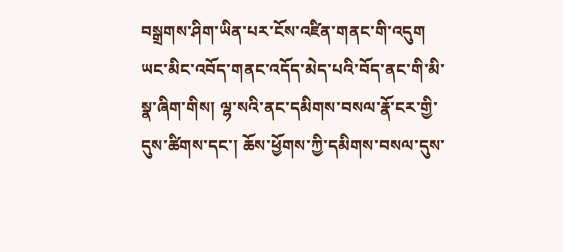བསྒྲགས་ཤིག་ཡིན་པར་ངོས་འཛིན་གནང་གི་འདུག
ཡང་མིང་འབོད་གནང་འདོད་མེད་པའི་བོད་ནང་གི་མི་སྣ་ཞིག་གིས། ལྷ་སའི་ནང་དམིགས་བསལ་རྣོ་ངར་གྱི་དུས་ཚིགས་དང་། ཆོས་ཕྱོགས་ཀྱི་དམིགས་བསལ་དུས་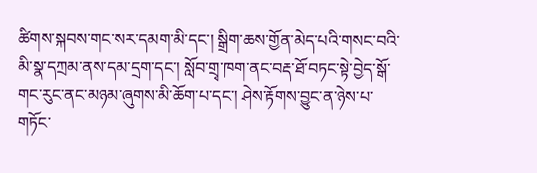ཚིགས་སྐབས་གང་སར་དམག་མི་དང་། སྒྲིག་ཆས་གྱོན་མེད་པའི་གསང་བའི་མི་སྣ་དཀྲམ་ནས་དམ་དྲག་དང་། སློབ་གྲྭ་ཁག་ནང་བརྡ་ཐོ་བཏང་སྟེ་བྱེད་སྒོ་གང་རུང་ནང་མཉམ་ཞུགས་མི་ཆོག་པ་དང་། ཤེས་རྟོགས་བྱུང་ན་ཉེས་པ་གཏོང་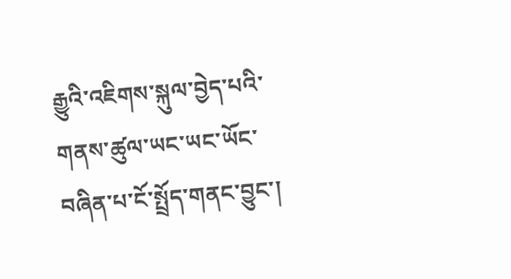རྒྱུའི་འཇིགས་སྐུལ་བྱེད་པའི་གནས་ཚུལ་ཡང་ཡང་ཡོང་བཞིན་པ་ངོ་སྤྲོད་གནང་བྱུང་།